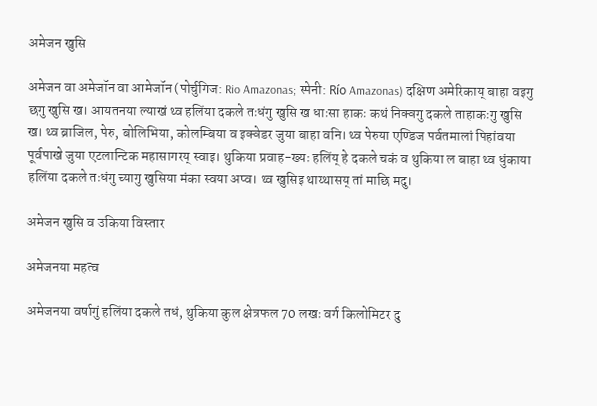अमेजन खुसि

अमेजन वा अमेजॉन वा आमेजॉन (पोर्चुगिज: Rio Amazonas; स्पेनी: Río Amazonas) दक्षिण अमेरिकाय् बाहा वइगु छगु खुसि ख। आयतनया ल्याखं थ्व हलिंया दकले तःधंगु खुसि ख धाःसा हाकः कथं निक्वगु दकले ताहाकःगु खुसि ख। थ्व ब्राजिल, पेरु, बोलिभिया, कोलम्बिया व इक्वेडर जुया बाहा वनि। थ्व पेरुया एण्डिज पर्वतमालां पिहांवया पूर्वपाखे जुया एटलान्टिक महासागरय् स्वाइ। थुकिया प्रवाह-ख्यः हलिंय् हे दकले चकं व थुकिया ल बाहा थ्व धुंकाया हलिंया दकले तःधंगु च्यागु खुसिया मंका स्वया अप्व। थ्व खुसिइ थाय्थासय् तां माछि मदु।

अमेजन खुसि व उकिया विस्तार

अमेजनया महत्व

अमेजनया वर्षागुं हलिंया दकले तधं, थुकिया कुल क्षेत्रफल 70 लखः वर्ग किलोमिटर दु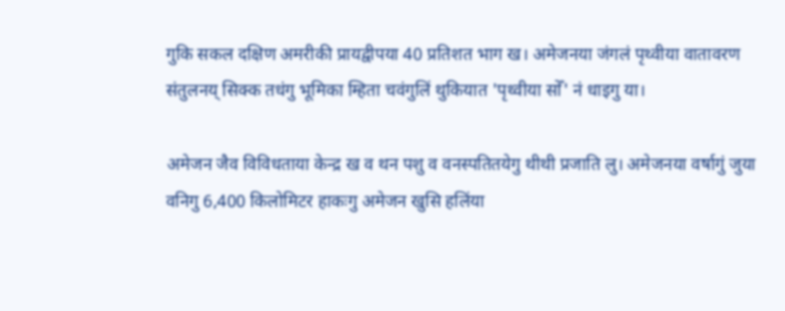गुकि सकल दक्षिण अमरीकी प्रायद्वीपया 40 प्रतिशत भाग ख। अमेजनया जंगलं पृथ्वीया वातावरण संतुलनय् सिक्क तधंगु भूमिका म्हिता चवंगुलिं थुकियात 'पृथ्वीया सोँ' नं धाइगु या।

अमेजन जैव विविधताया केन्द्र ख व थन पशु व वनस्पतितयेगु थीथी प्रजाति लु। अमेजनया वर्षागुं जुया वनिगु 6,400 किलोमिटर हाकःगु अमेजन खुसि हलिंया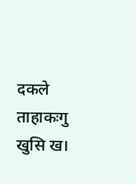दकले ताहाकःगु खुसि ख।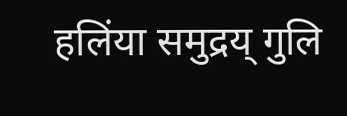हलिंया समुद्रय् गुलि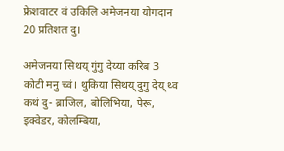फ्रेशवाटर वं उकिलि अमेजनया योगदान 20 प्रतिशत दु।

अमेजनया सिथय् गुंगु देय्या करिब 3 कोटी मनु च्वं। थुकिया सिथय् दुगु देय् थ्व कथं दु- ब्राजिल, बोलिभिया, पेरू, इक्वेडर, कोलम्बिया,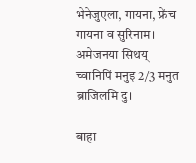भेनेजुएला, गायना, फ्रेंच गायना व सुरिनाम। अमेजनया सिथय् च्वानिपिं मनुइ 2/3 मनुत ब्राजिलमि दु।

बाहा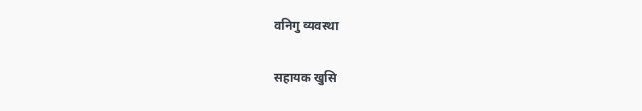वनिगु व्यवस्था

सहायक खुसि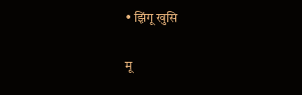• झ़िंगू खुसि

मू